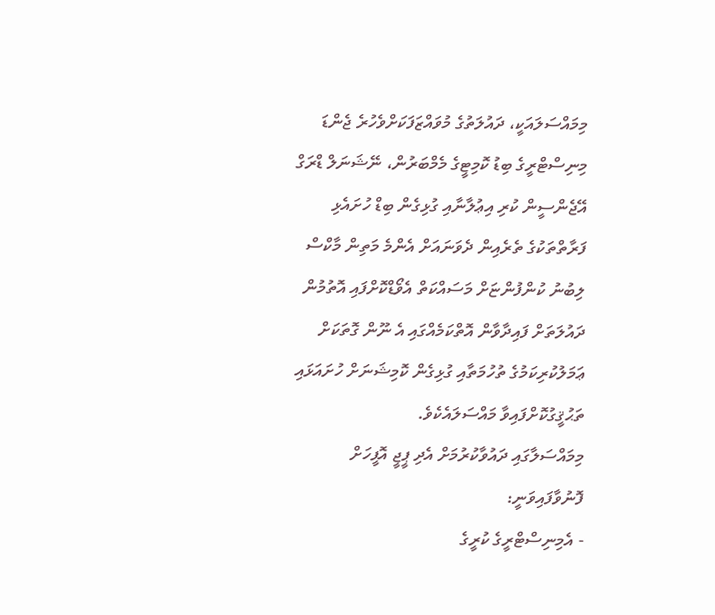މިމައްސަލައަކީ، ދައުލަތުގެ މުވައްޒަފަކަށްވެހުރެ ޖެންޑަ މިނިސްޓްރީގެ ބިޑު ކޮމިޓީގެ މެމްބަރުން، ނޭޝަނަލް ޑްރަގް އޭޖެންސީން ކުރި އިޢުލާނާއި ގުޅިގެން ބިޑް ހުށައެޅި ފަރާތްތަކުގެ ތެރެއިން ދެވަނައަށް އެންމެ މަތިން މާކްސް ލިބުނު ކުންފުންޏަށް މަސައްކަތް އެވޯޑްކޮށްފައި އޮތުމުން ދައުލަތަށް ފައިދާވާން އޮތްކަމެއްގައި އެ ނޫން ގޮތަކަށް ޢަމަލުކުރިކަމުގެ ތުހުމަތާއި ގުޅިގެން ކޮމިޝަނަށް ހުށައަޅައި ތަޙުޤީގުކޮށްފައިވާ މައްސަލައެކެވެ.
މިމައްސަލާގައި ދައުވާކުރުމަށް އެދި ޕީޖީ އޮފީހަށް ފޮނުވާފައިވަނީ:
- އެމިނިސްޓްރީގެ ކުރީގެ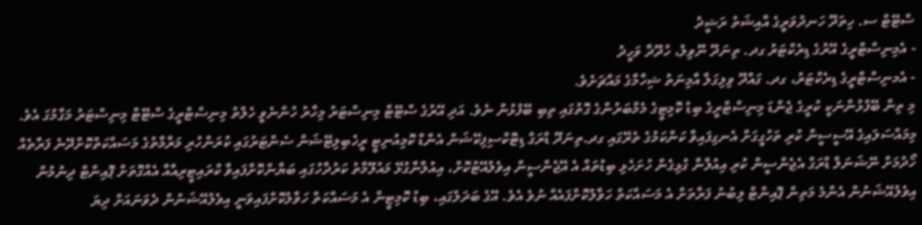ސްޓޭޓް ސ. ހިތަދޫ ހަނދުވަރީގެ އާއިޝަތު ރަޝީދު
- އެމިނިސްޓްރީގެ އޭރުގެ ޑިރެކްޓަރު ގދ. ތިނަދޫ ނޫވިލު، ހުދޫދާ ވަހީދު
- އެމނިސްޓްރީގެ ޑިރެކްޓަރު، ގދ. ގައްދޫ ވިލިގަލާ އާމިނަތު ޝިހާމާގެ މައްޗަށެވެ.
މި ތިން ބޭފުޅުންނަކީ ކުރީގެ ޖެންޑަ މިނިސްޓްރީގެ ބިޑު ކޮމިޓީގެ މެމްބަރުންގެ ގޮތުގައި ތިބި ބޭފުޅުން ނެވެ. އަދި އޭރުގެ ސްޓޭޓް މިނިސްޓަރު މިހާރު ހުންނެވީ ހެލްތު މިނިސްޓްރީގެ ސްޓޭޓް މިނިސްޓަރު މަގާމުގަ އެވެ.
މިމައްސަލައިގެ އޭސީސީން ކުރި ތަހުގީގަށް އެނގިފައިވާ ކަންކަމުގެ ތެރޭގައި ގދ.ތިނަދޫ ޑްރަގް ޑިޓޮކްސިފިކޭޝަން އެންޑް ކޮމިއުނިޓީ ރީހެބިލިޓޭޝަން ސެންޓަރުގައި ކުރަންހުރި މަރާމާތުގެ މަސައްކަތްކޮށްދޭނެ ފަރާތެއް ހޯދުމަށް ނޭޝަނަލް ޑްރަގް އެޖެންސީން ކުރި އިއުލާނާ ގުޅިގެން ހުށަހެޅި ބިޑުތައް އެ އޭޖެންސީން އިވެލުއޭޓުކޮށް، އިއުލާނާގުޅޭ މައުލޫމާތު ކަރުދާހުގައި ބަޔާންކޮށްފައިވާ ކްރައިޓީރިއާއާ އެއްގޮތަށް ޕޮއިންޓް ދިނުމުން އިވެލުއޭޝަނުން އެންމެ މަތިން ޕޮއިންޓް ލިބުނު ފަރާތަށް އެ މަސައްކަތް ހަވާލުކޮށްފައެއް ނުވެ އެވެ. އޭގެ ބަދަލުގައި، ބިޑު ކޮމިޓީން އެ މަސައްކަތް ހަވާލުކޮށްފައިވަނީ އިވެލުއޭޝަނުން ދެވަނައަށް ދިޔަ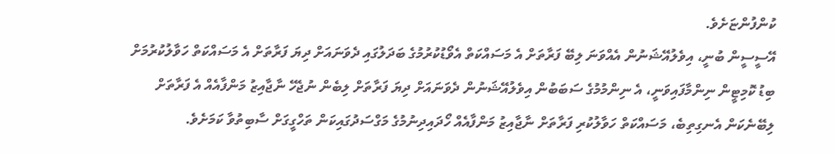ކުންފުންޏަށެވެ.
އޭސީސީން ބުނީ، އިވެލުއޭޝަނުން އެއްވަނަ ލިބޭ ފަރާތަށް އެ މަސައްކަތް އެވޯޑުކުރުމުގެ ބަދަލުގައި ދެވަނައަށް ދިޔަ ފަރާތަށް އެ މަސައްކަތް ހަވާލުކުރުމަށް ބިޑު ކޮމިޓީން ނިންމާފައިވަނީ، އެ ނިންމުމުގެ ސަބަބުން އިވެލުއޭޝަނުން ދެވަނައަށް ދިޔަ ފަރާތަށް ލިބެން ނުޖެހޭ ނާޖާއިޒު މަންފާއެއް އެ ފަރާތަށް ލިބޭނެކަން އެނގިތިބެ، މަސައްކަތް ހަވާލުކުރި ފަރާތަށް ނާޖާއިޒު މަންފާއެއް ހޯދައިދިނުމުގެ މަގްސަދުގައިކަން ތަހްގީގަށް ސާބިތުވާ ކަމަށެވެ.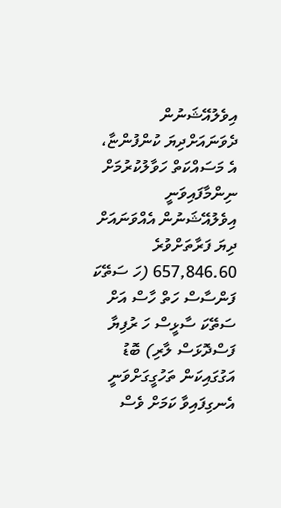އިވެލުއޭޝަނުން ދެވަނައަށްދިޔަ ކުންފުންޏާ، އެ މަސައްކަތް ހަވާލުކުރުމަށް ނިންމާފައިވަނީ އިވެލުއޭޝަނުން އެއްވަނައަށް ދިޔަ ފަރާތަށްވުރެ 657,846.60 (ހަ ސަތޭކަ ފަންސާސް ހަތް ހާސް އަށް ސަތޭކަ ސާޅީސް ހަ ރުފިޔާ ފަސްދޮޅަސް ލާރި) ބޮޑު އަގުގައިކަން ތަހުގީގަށްވަނީ އެނގިފައިވާ ކަމަށް ވެސް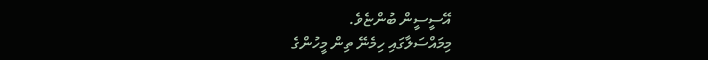އޭސީސީން ބުންޏެވެ.
މިމައްސަލާގައި ހިމެނޭ ތިން މީހުންގެ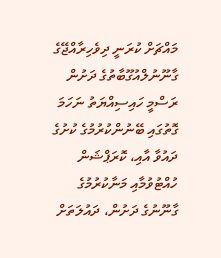މައްޗަށް ކުރަނީ ދިވެހިރާއްޖޭގެ ގާނޫނުލްއުގޫބާތުގެ ދަށުން ރަސްމީ ހައިސިއްޔަތު ނަހަމަ ގޮތުގައި ބޭނުންކުރުމުގެ ކުށުގެ ދައުވާ އާއި، ކޮރަޕްޝަން ހުއްޓުވުމާއި މަނާކުރުމުގެ ގާނޫނުގެ ދަށުން، ދައުލަތަށް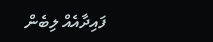ފައިދާއެއް ލިބެން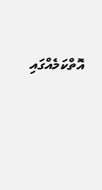އޮތްކަމެއްގައި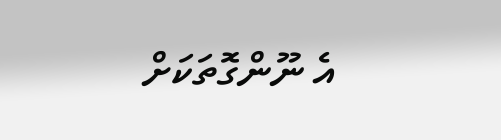އެ ނޫންގޮތަކަށް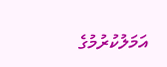އަމަލުކުރުމުގެ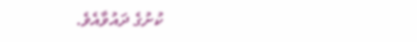ކުށުގެ ދައުވާއެވެ.